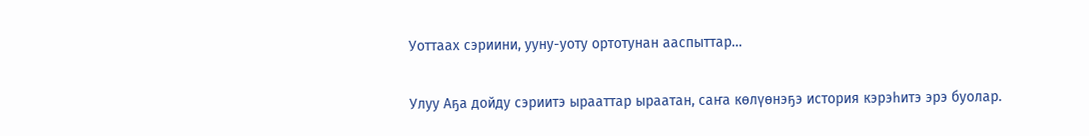Уоттаах сэриини, ууну-уоту ортотунан ааспыттар…

Улуу Аҕа дойду сэриитэ ырааттар ыраатан, саҥа көлүөнэҕэ история кэрэһитэ эрэ буолар.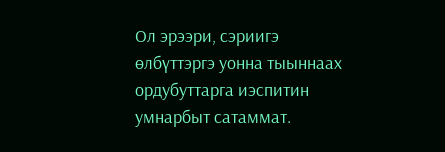Ол эрээри, сэриигэ өлбүттэргэ уонна тыыннаах ордубуттарга иэспитин умнарбыт сатаммат.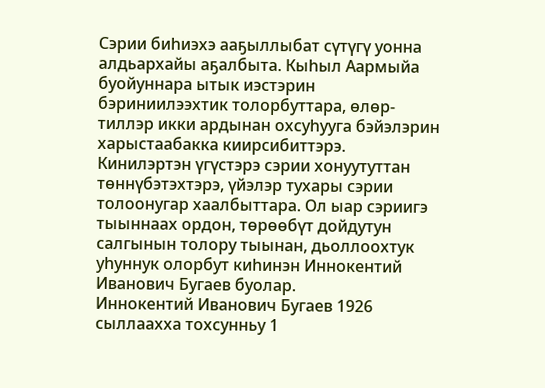Сэрии биһиэхэ ааҕыллыбат сүтүгү уонна алдьархайы аҕалбыта. Кыһыл Аармыйа буойуннара ытык иэстэрин бэриниилээхтик толорбуттара, өлөр-тиллэр икки ардынан охсуһууга бэйэлэрин харыстаабакка киирсибиттэрэ. Кинилэртэн үгүстэрэ сэрии хонуутуттан төннүбэтэхтэрэ, үйэлэр тухары сэрии толоонугар хаалбыттара. Ол ыар сэриигэ тыыннаах ордон, төрөөбүт дойдутун салгынын толору тыынан, дьоллоохтук уһуннук олорбут киһинэн Иннокентий Иванович Бугаев буолар.
Иннокентий Иванович Бугаев 1926 сыллаахха тохсунньу 1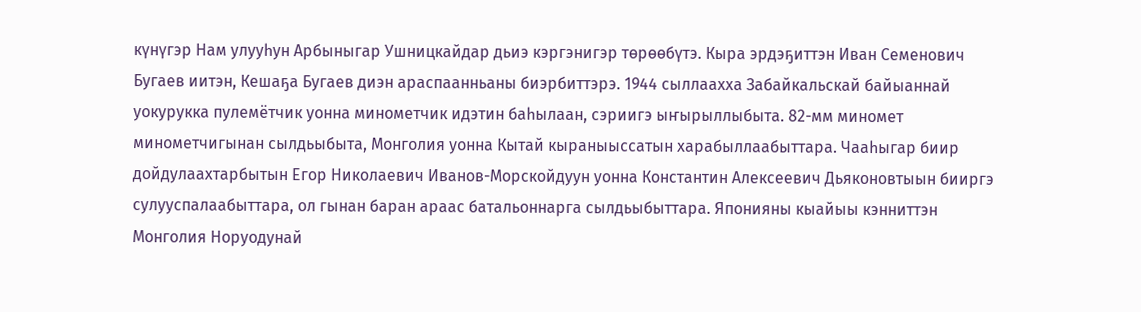күнүгэр Нам улууһун Арбыныгар Ушницкайдар дьиэ кэргэнигэр төрөөбүтэ. Кыра эрдэҕиттэн Иван Семенович Бугаев иитэн, Кешаҕа Бугаев диэн араспаанньаны биэрбиттэрэ. 1944 сыллаахха Забайкальскай байыаннай уокурукка пулемётчик уонна минометчик идэтин баһылаан, сэриигэ ыҥырыллыбыта. 82-мм миномет минометчигынан сылдьыбыта, Монголия уонна Кытай кыраныыссатын харабыллаабыттара. Чааһыгар биир дойдулаахтарбытын Егор Николаевич Иванов-Морскойдуун уонна Константин Алексеевич Дьяконовтыын бииргэ сулууспалаабыттара, ол гынан баран араас батальоннарга сылдьыбыттара. Японияны кыайыы кэнниттэн Монголия Норуодунай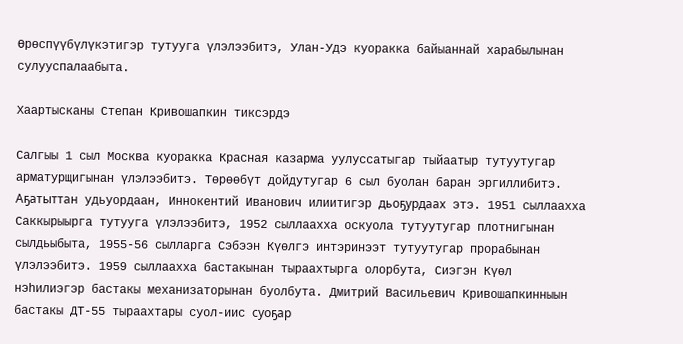Өрөспүүбүлүкэтигэр тутууга үлэлээбитэ, Улан-Удэ куоракка байыаннай харабылынан сулууспалаабыта.

Хаартысканы Степан Кривошапкин тиксэрдэ

Салгыы 1 сыл Москва куоракка Красная казарма уулуссатыгар тыйаатыр тутуутугар арматурщигынан үлэлээбитэ. Төрөөбүт дойдутугар 6 сыл буолан баран эргиллибитэ. Аҕатыттан удьуордаан, Иннокентий Иванович илиитигэр дьоҕурдаах этэ. 1951 сыллаахха Саккырыырга тутууга үлэлээбитэ, 1952 сыллаахха оскуола тутуутугар плотнигынан сылдьыбыта, 1955-56 сылларга Сэбээн Күөлгэ интэринээт тутуутугар прорабынан үлэлээбитэ. 1959 сыллаахха бастакынан тыраахтырга олорбута, Сиэгэн Күөл нэһилиэгэр бастакы механизаторынан буолбута. Дмитрий Васильевич Кривошапкинныын бастакы ДТ-55 тыраахтары суол-иис суоҕар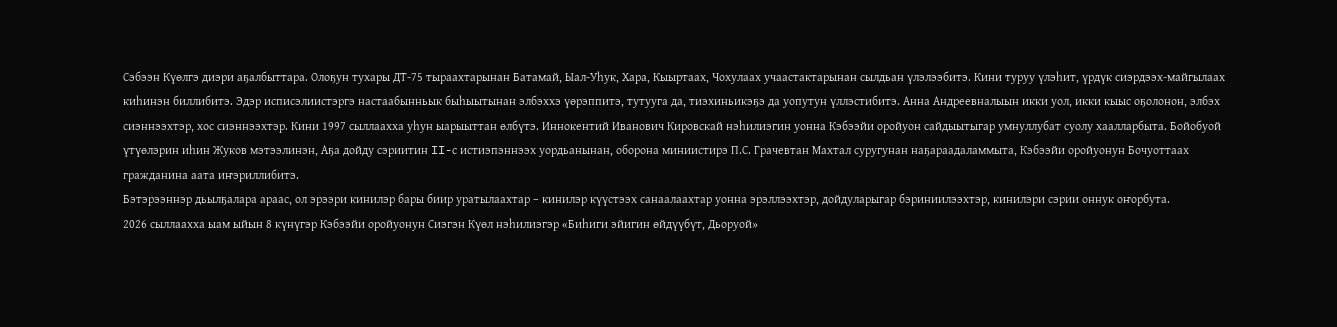Сэбээн Күөлгэ диэри аҕалбыттара. Олоҕун тухары ДТ-75 тыраахтарынан Батамай, Ыал-Уһук, Хара, Кыыртаах, Чохулаах учаастактарынан сылдьан үлэлээбитэ. Кини туруу үлэһит, үрдүк сиэрдээх-майгылаах киһинэн биллибитэ. Эдэр исписэлиистэргэ настаабынньык быһыытынан элбэххэ үөрэппитэ, тутууга да, тиэхиньикэҕэ да уопутун үллэстибитэ. Анна Андреевналыын икки уол, икки кыыс оҕолонон, элбэх сиэннээхтэр, хос сиэннээхтэр. Кини 1997 сыллаахха уһун ыарыыттан өлбүтэ. Иннокентий Иванович Кировскай нэһилиэгин уонна Кэбээйи оройуон сайдыытыгар умнуллубат суолу хаалларбыта. Бойобуой үтүөлэрин иһин Жуков мэтээлинэн, Аҕа дойду сэриитин II-с истиэпэннээх уордьанынан, оборона миниистирэ П.С. Грачевтан Махтал суругунан наҕараадаламмыта, Кэбээйи оройуонун Бочуоттаах гражданина аата иҥэриллибитэ.
Бэтэрээннэр дьылҕалара араас, ол эрээри кинилэр бары биир уратылаахтар – кинилэр күүстээх санаалаахтар уонна эрэллээхтэр, дойдуларыгар бэриниилээхтэр, кинилэри сэрии оннук оҥорбута.
2026 сыллаахха ыам ыйын 8 күнүгэр Кэбээйи оройуонун Сиэгэн Күөл нэһилиэгэр «Биһиги эйигин өйдүүбүт, Дьоруой»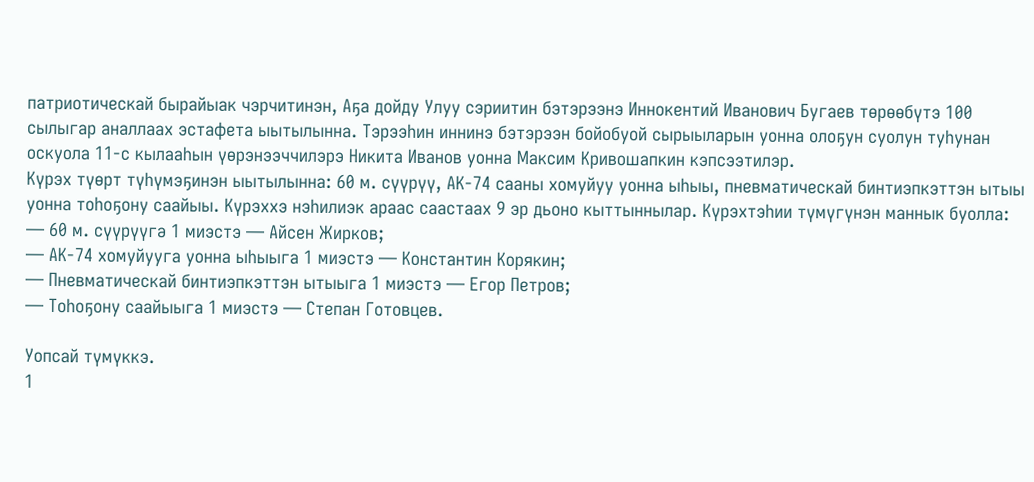патриотическай бырайыак чэрчитинэн, Аҕа дойду Улуу сэриитин бэтэрээнэ Иннокентий Иванович Бугаев төрөөбүтэ 100 сылыгар аналлаах эстафета ыытылынна. Тэрээһин иннинэ бэтэрээн бойобуой сырыыларын уонна олоҕун суолун туһунан оскуола 11-с кылааһын үөрэнээччилэрэ Никита Иванов уонна Максим Кривошапкин кэпсээтилэр.
Күрэх түөрт түһүмэҕинэн ыытылынна: 60 м. сүүрүү, АК-74 сааны хомуйуу уонна ыһыы, пневматическай бинтиэпкэттэн ытыы уонна тоһоҕону саайыы. Күрэххэ нэһилиэк араас саастаах 9 эр дьоно кыттыннылар. Күрэхтэһии түмүгүнэн маннык буолла:
— 60 м. сүүрүүгә 1 миэстэ — Айсен Жирков;
— АК-74 хомуйууга уонна ыһыыга 1 миэстэ — Константин Корякин;
— Пневматическай бинтиэпкэттэн ытыыга 1 миэстэ — Егор Петров;
— Тоһоҕону саайыыга 1 миэстэ — Степан Готовцев.

Уопсай түмүккэ.
1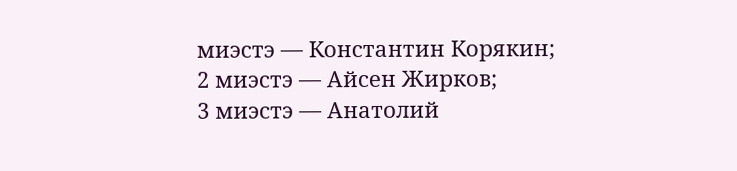миэстэ — Константин Корякин;
2 миэстэ — Айсен Жирков;
3 миэстэ — Анатолий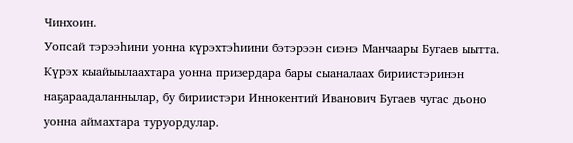Чинхоин.
Уопсай тэрээһини уонна күрэхтэһиини бэтэрээн сиэнэ Манчаары Бугаев ыытта. Күрэх кыайыылаахтара уонна призердара бары сыаналаах бириистэринэн наҕараадаланнылар, бу бириистэри Иннокентий Иванович Бугаев чугас дьоно уонна аймахтара туруордулар.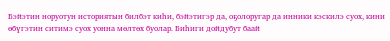Бэйэтин норуотун историятын билбэт киһи, бэйэтигэр да, оҕолоругар да инники кэскилэ суох, кини өбүгэтин ситимэ суох уонна мөлтөх буолар. Биһиги дойдубут баай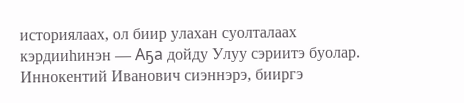историялаах, ол биир улахан суолталаах кэрдииһинэн — Аҕа дойду Улуу сэриитэ буолар. Иннокентий Иванович сиэннэрэ, бииргэ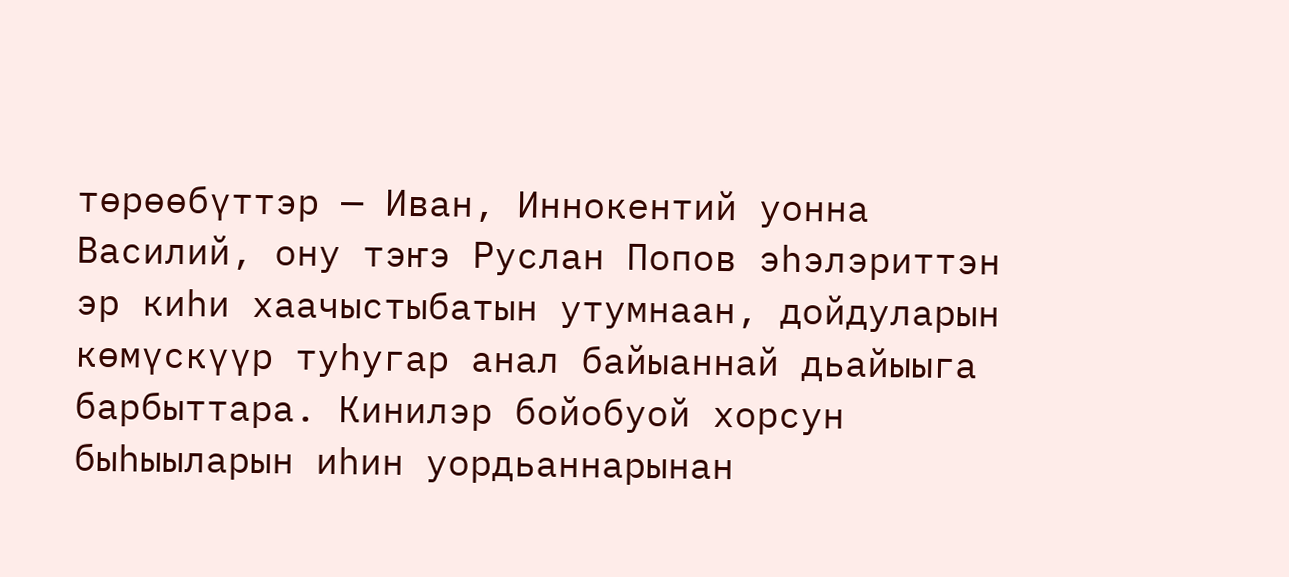төрөөбүттэр — Иван, Иннокентий уонна Василий, ону тэҥэ Руслан Попов эһэлэриттэн эр киһи хаачыстыбатын утумнаан, дойдуларын көмүскүүр туһугар анал байыаннай дьайыыга барбыттара. Кинилэр бойобуой хорсун быһыыларын иһин уордьаннарынан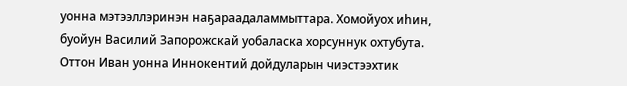уонна мэтээллэринэн наҕараадаламмыттара. Хомойуох иһин, буойун Василий Запорожскай уобаласка хорсуннук охтубута. Оттон Иван уонна Иннокентий дойдуларын чиэстээхтик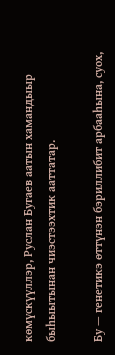көмүскүүллэр, Руслан Бугаев аатын хамандыыр быһыытынан чиэстээхтик ааттатар.

Бу — генетикэ өттүнэн бэриллибит арбааһына, суох,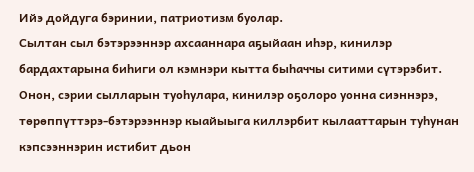Ийэ дойдуга бэринии, патриотизм буолар.
Сылтан сыл бэтэрээннэр ахсааннара аҕыйаан иһэр, кинилэр бардахтарына биһиги ол кэмнэри кытта быһаччы ситими сүтэрэбит. Онон, сэрии сылларын туоһулара, кинилэр оҕолоро уонна сиэннэрэ, төрөппүттэрэ-бэтэрээннэр кыайыыга киллэрбит кылааттарын туһунан кэпсээннэрин истибит дьон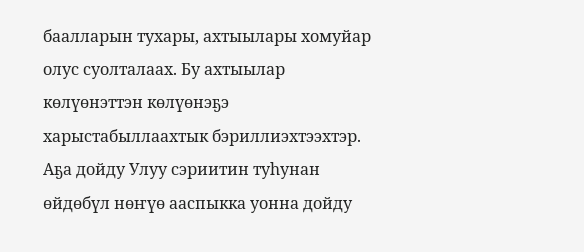баалларын тухары, ахтыылары хомуйар олус суолталаах. Бу ахтыылар көлүөнэттэн көлүөнэҕэ харыстабыллаахтык бэриллиэхтээхтэр. Аҕа дойду Улуу сэриитин туһунан өйдөбүл нөҥүө ааспыкка уонна дойду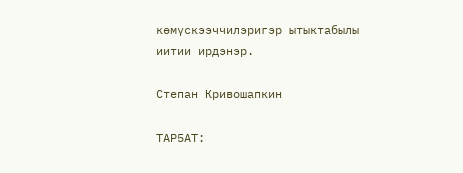көмүскээччилэригэр ытыктабылы иитии ирдэнэр.

Степан Кривошапкин

ТАР5АТ: